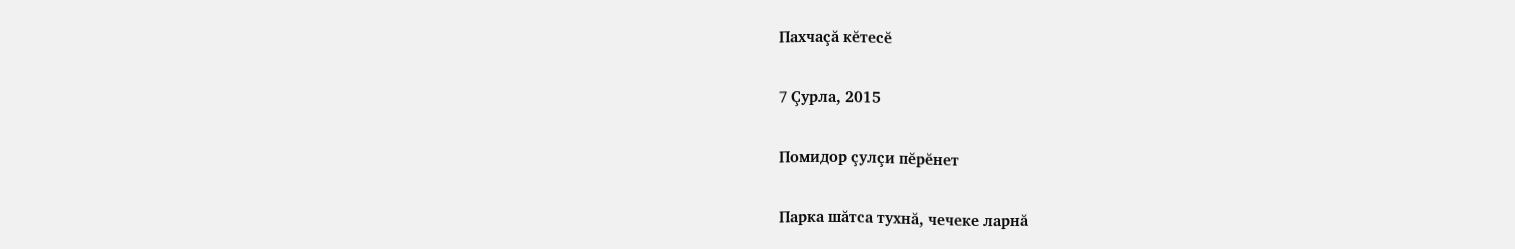Пахчаçă кĕтесĕ

7 Çурла, 2015

Помидор çулçи пĕрĕнет

Парка шăтса тухнă, чечеке ларнă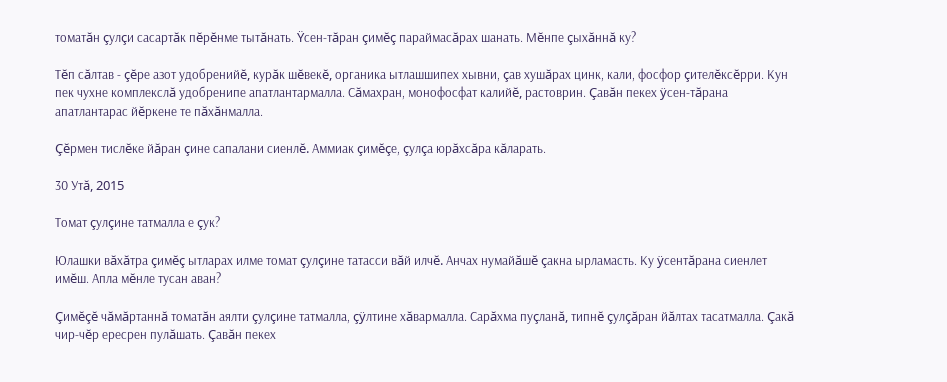томатăн çулçи сасартăк пĕрĕнме тытăнать. Ÿсен-тăран çимĕç параймасăрах шанать. Мĕнпе çыхăннă ку?

Тĕп сăлтав - çĕре азот удобренийĕ, курăк шĕвекĕ, органика ытлашшипех хывни, çав хушăрах цинк, кали, фосфор çителĕксĕрри. Кун пек чухне комплекслă удобренипе апатлантармалла. Сăмахран, монофосфат калийĕ, растоврин. Çавăн пекех ÿсен-тăрана апатлантарас йĕркене те пăхăнмалла.

Çĕрмен тислĕке йăран çине сапалани сиенлĕ. Аммиак çимĕçе, çулçа юрăхсăра кăларать.

30 Утă, 2015

Томат çулçине татмалла е çук?

Юлашки вăхăтра çимĕç ытларах илме томат çулçине татасси вăй илчĕ. Анчах нумайăшĕ çакна ырламасть. Ку ÿсентăрана сиенлет имĕш. Апла мĕнле тусан аван?

Çимĕçĕ чăмăртаннă томатăн аялти çулçине татмалла, çÿлтине хăвармалла. Сарăхма пуçланă, типнĕ çулçăран йăлтах тасатмалла. Çакă чир-чĕр ересрен пулăшать. Çавăн пекех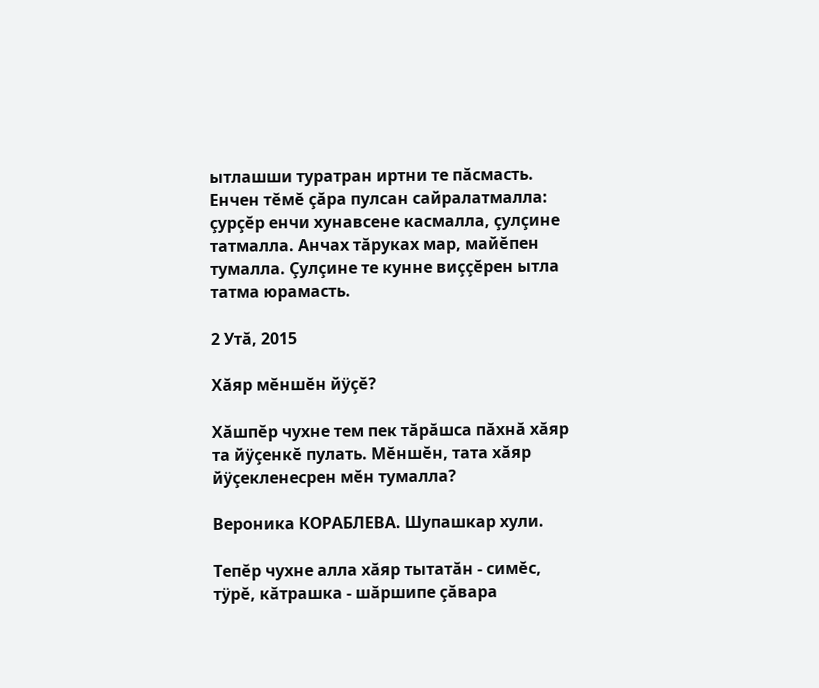ытлашши туратран иртни те пăсмасть. Енчен тĕмĕ çăра пулсан сайралатмалла: çурçĕр енчи хунавсене касмалла, çулçине татмалла. Анчах тăруках мар, майĕпен тумалла. Çулçине те кунне виççĕрен ытла татма юрамасть.

2 Утă, 2015

Хăяр мĕншĕн йÿçĕ?

Хăшпĕр чухне тем пек тăрăшса пăхнă хăяр та йÿçенкĕ пулать. Мĕншĕн, тата хăяр йÿçекленесрен мĕн тумалла?

Вероника КОРАБЛЕВА. Шупашкар хули.

Тепĕр чухне алла хăяр тытатăн - симĕс, тÿрĕ, кăтрашка - шăршипе çăвара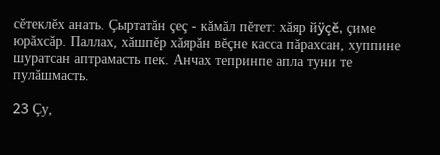сĕтеклĕх анать. Çыртатăн çеç - кăмăл пĕтет: хăяр йÿçĕ, çиме юрăхсăр. Паллах, хăшпĕр хăярăн вĕçне касса пăрахсан, хуппине шуратсан аптрамасть пек. Анчах тепринпе апла туни те пулăшмасть.

23 Çу,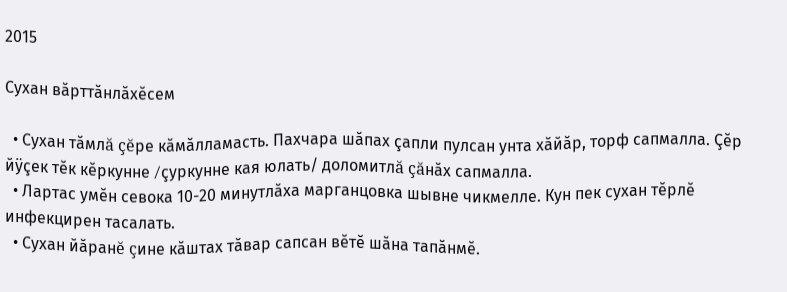2015

Сухан вăрттăнлăхĕсем

  • Сухан тăмлă çĕре кăмăлламасть. Пахчара шăпах çапли пулсан унта хăйăр, торф сапмалла. Çĕр йÿçек тĕк кĕркунне /çуркунне кая юлать/ доломитлă çăнăх сапмалла.
  • Лартас умĕн севока 10-20 минутлăха марганцовка шывне чикмелле. Кун пек сухан тĕрлĕ инфекцирен тасалать.
  • Сухан йăранĕ çине кăштах тăвар сапсан вĕтĕ шăна тапăнмĕ.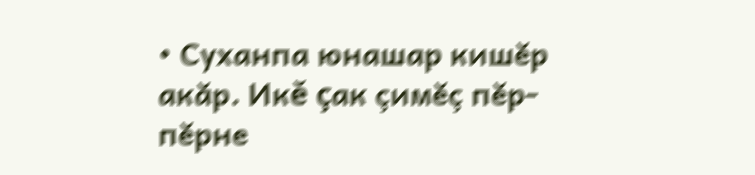• Суханпа юнашар кишĕр акăр. Икĕ çак çимĕç пĕр-пĕрне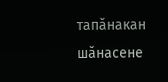тапăнакан шăнасене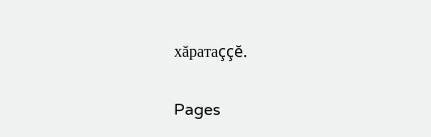хăратаççĕ.

Pages